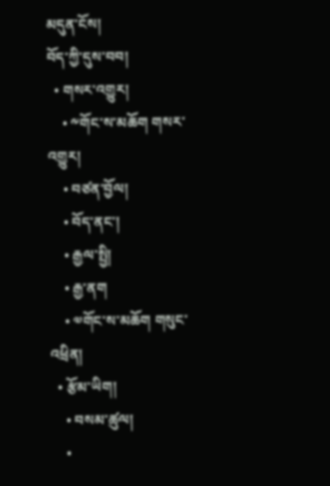མདུན་ངོས།
བོད་ཀྱི་དུས་བབ།
  • གསར་འགྱུར།
    • ༸གོང་ས་མཆོག གསར་འགྱུར།
    • བཙན་བྱོལ།
    • བོད་ནང་།
    • རྒྱལ་སྤྱི།
    • རྒྱ་ནག
    • ༧གོང་ས་མཆོག གསུང་འཕྲིན།
  • རྩོམ་ཡིག།
    • བསམ་ཚུལ།
    •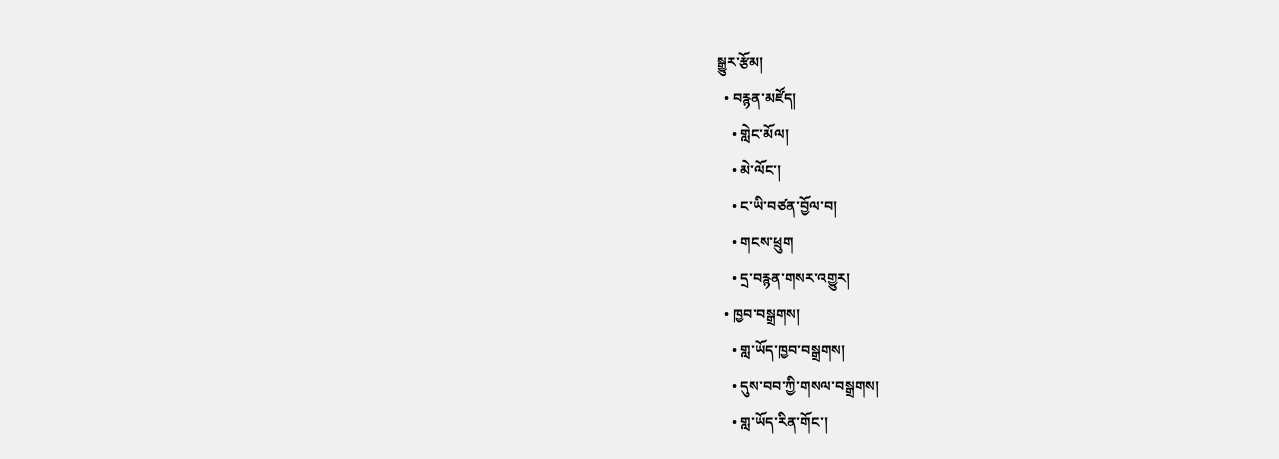སྒྱུར་རྩོམ།
  • བརྙན་མཛོད།
    • གླེང་མོལ།
    • མེ་ལོང་།
    • ང་ཡི་བཙན་བྱོལ་བ།
    • གངས་ཕྲུག
    • དྲ་བརྙན་གསར་འགྱུར།
  • ཁྱབ་བསྒྲགས།
    • གླ་ཡོད་ཁྱབ་བསྒྲགས།
    • དུས་བབ་ཀྱི་གསལ་བསྒྲགས།
    • གླ་ཡོད་རིན་གོང་།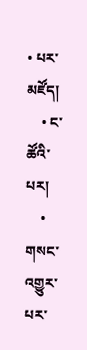• པར་མཛོད།
    • ང་ཚོའི་པར།
    • གསང་འགྱུར་པར་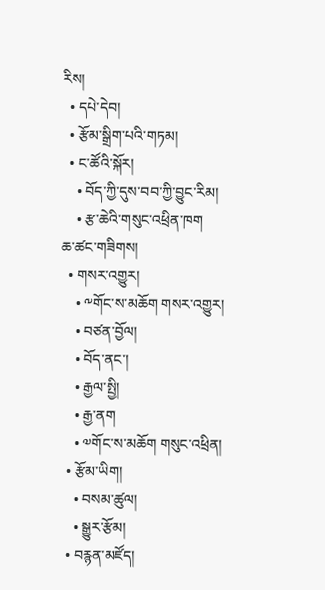རིས།
  • དཔེ་དེབ།
  • རྩོམ་སྒྲིག་པའི་གཏམ།
  • ང་ཚོའི་སྐོར།
    • བོད་ཀྱི་དུས་བབ་ཀྱི་བྱུང་རིམ།
    • རྩ་ཆེའི་གསུང་འཕྲིན་ཁག
ཆ་ཚང་གཟིགས།
  • གསར་འགྱུར།
    • ༸གོང་ས་མཆོག གསར་འགྱུར།
    • བཙན་བྱོལ།
    • བོད་ནང་།
    • རྒྱལ་སྤྱི།
    • རྒྱ་ནག
    • ༧གོང་ས་མཆོག གསུང་འཕྲིན།
  • རྩོམ་ཡིག།
    • བསམ་ཚུལ།
    • སྒྱུར་རྩོམ།
  • བརྙན་མཛོད།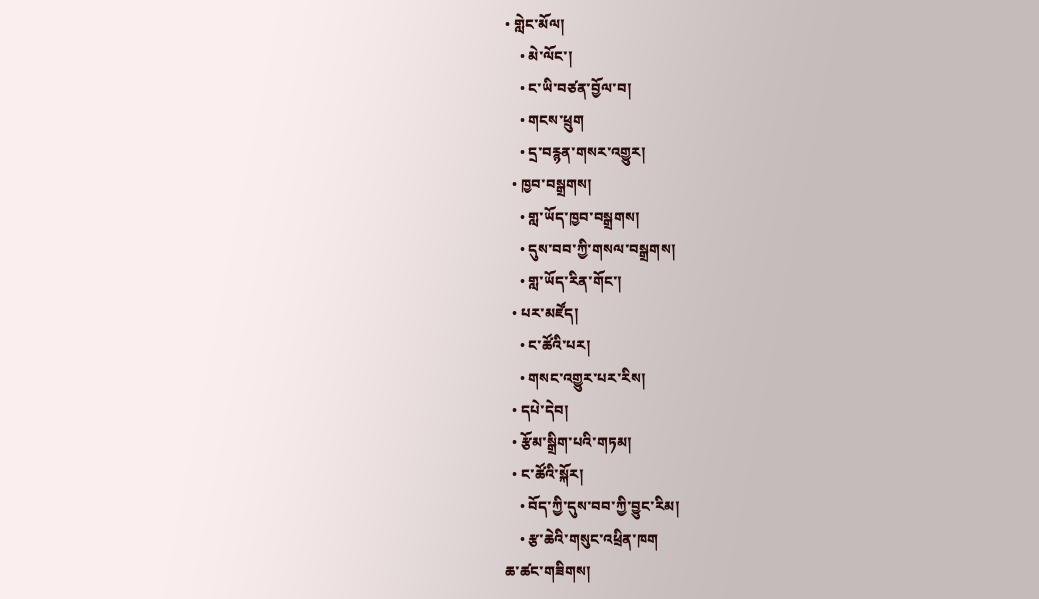• གླེང་མོལ།
    • མེ་ལོང་།
    • ང་ཡི་བཙན་བྱོལ་བ།
    • གངས་ཕྲུག
    • དྲ་བརྙན་གསར་འགྱུར།
  • ཁྱབ་བསྒྲགས།
    • གླ་ཡོད་ཁྱབ་བསྒྲགས།
    • དུས་བབ་ཀྱི་གསལ་བསྒྲགས།
    • གླ་ཡོད་རིན་གོང་།
  • པར་མཛོད།
    • ང་ཚོའི་པར།
    • གསང་འགྱུར་པར་རིས།
  • དཔེ་དེབ།
  • རྩོམ་སྒྲིག་པའི་གཏམ།
  • ང་ཚོའི་སྐོར།
    • བོད་ཀྱི་དུས་བབ་ཀྱི་བྱུང་རིམ།
    • རྩ་ཆེའི་གསུང་འཕྲིན་ཁག
ཆ་ཚང་གཟིགས།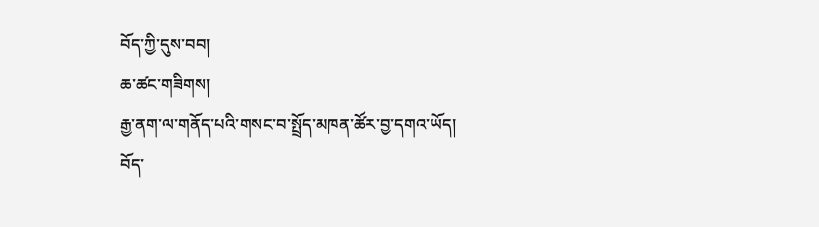བོད་ཀྱི་དུས་བབ།
ཆ་ཚང་གཟིགས།
རྒྱ་ནག་ལ་གནོད་པའི་གསང་བ་སྤྲོད་མཁན་ཚོར་བྱ་དགའ་ཡོད།
བོད་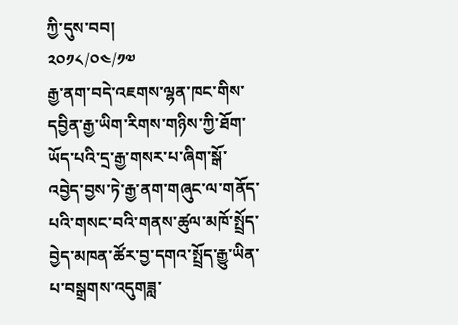ཀྱི་དུས་བབ།
༢༠༡༨/༠༤/༡༧
རྒྱ་ནག་བདེ་འཇགས་ལྷན་ཁང་གིས་དབྱིན་རྒྱ་ཡིག་རིགས་གཉིས་ཀྱི་ཐོག་ཡོད་པའི་དྲ་རྒྱ་གསར་པ་ཞིག་སྒོ་འབྱེད་བྱས་ཏེ་རྒྱ་ནག་གཞུང་ལ་གནོད་པའི་གསང་བའི་གནས་ཚུལ་མཁོ་སྤྲོད་བྱེད་མཁན་ཚོར་བྱ་དགའ་སྤྲོད་རྒྱུ་ཡིན་པ་བསྒྲགས་འདུགཟླ་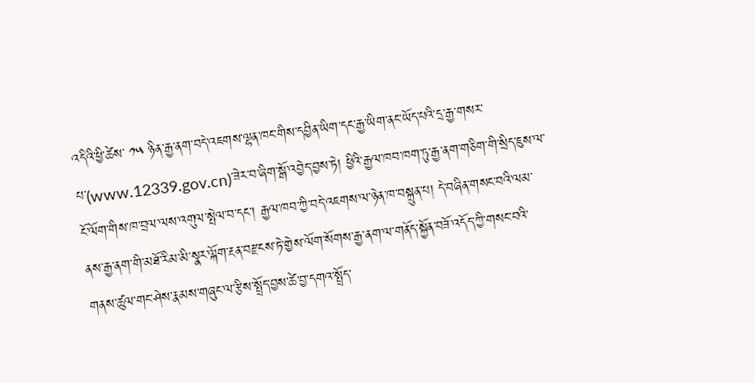འདིའི་ཕྱི་ཚེས་ ༡༥ ཉིན་རྒྱ་ནག་བདེ་འཇགས་ལྷན་ཁང་གིས་དབྱིན་ཡིག་དང་རྒྱ་ཡིག་ནང་ཡོད་པའི་དྲ་རྒྱ་གསར་པ་(www.12339.gov.cn)་ཟེར་བ་ཞིག་སྒོ་འབྱེད་བྱས་ཏེ། ཕྱིའི་རྒྱལ་ཁབ་ཁག་ཏུ་རྒྱ་ནག་གཅིག་གི་སྲིད་ཇུས་ལ་ངོ་ལོག་གིས་ཁ་བྲལ་ལས་འགུལ་སྤེལ་བ་དང་། རྒྱལ་ཁབ་ཀྱི་བདེ་འཇགས་ལ་ཉེན་ཁ་བསྐྲུན་པ། དེ་བཞིན་གསང་བའི་ལམ་ནས་རྒྱ་ནག་གི་མཐོ་རིམ་མི་སྣར་ལྐོག་རྔན་བརྫངས་ཏེ་གྱེས་ལོག་སོགས་རྒྱ་ནག་ལ་གནོད་སྐྱོན་བཟོ་འདོད་ཀྱི་གསང་བའི་གནས་ཚུལ་གང་ཤེས་རྣམས་གཞུང་ལ་རྩིས་སྤྲོད་བྱས་ཚེ་བྱ་དགའ་སྤྲོད་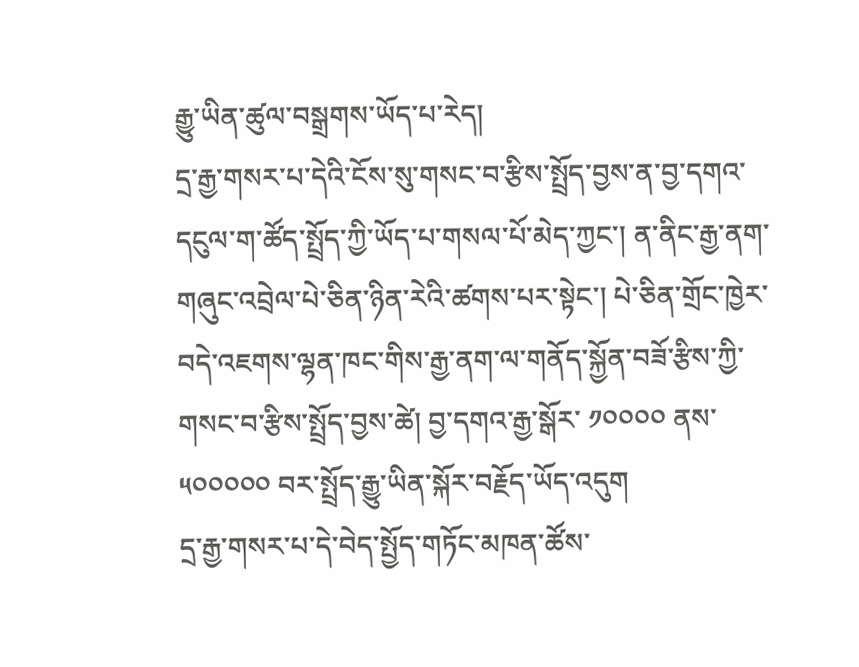རྒྱུ་ཡིན་ཚུལ་བསྒྲགས་ཡོད་པ་རེད།
དྲ་རྒྱ་གསར་པ་དེའི་ངོས་སུ་གསང་བ་རྩིས་སྤྲོད་བྱས་ན་བྱ་དགའ་དངུལ་ག་ཚོད་སྤྲོད་ཀྱི་ཡོད་པ་གསལ་པོ་མེད་ཀྱང་། ན་ནིང་རྒྱ་ནག་གཞུང་འབྲེལ་པེ་ཅིན་ཉིན་རེའི་ཚགས་པར་སྟེང་། པེ་ཅིན་གྲོང་ཁྱེར་བདེ་འཇགས་ལྷན་ཁང་གིས་རྒྱ་ནག་ལ་གནོད་སྐྱོན་བཟོ་རྩིས་ཀྱི་གསང་བ་རྩིས་སྤྲོད་བྱས་ཚེ། བྱ་དགའ་རྒྱ་སྒོར་ ༡༠༠༠༠ ནས་ ༥༠༠༠༠༠ བར་སྤྲོད་རྒྱུ་ཡིན་སྐོར་བརྗོད་ཡོད་འདུག
དྲ་རྒྱ་གསར་པ་དེ་བེད་སྤྱོད་གཏོང་མཁན་ཚོས་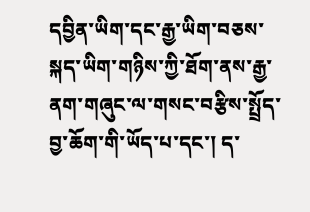དབྱིན་ཡིག་དང་རྒྱ་ཡིག་བཅས་སྐད་ཡིག་གཉིས་ཀྱི་ཐོག་ནས་རྒྱ་ནག་གཞུང་ལ་གསང་བརྩིས་སྤྲོད་བྱ་ཆོག་གི་ཡོད་པ་དང་། ད་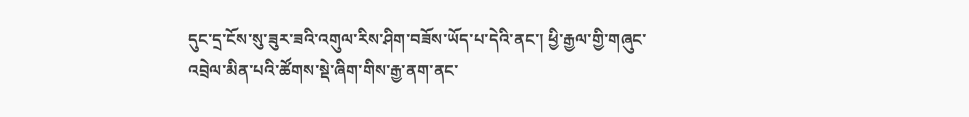དུང་དྲ་ངོས་སུ་ཟུར་ཟའི་འགུལ་རིས་ཤིག་བཟོས་ཡོད་པ་དེའི་ནང་། ཕྱི་རྒྱལ་གྱི་གཞུང་འབྲེལ་མིན་པའི་ཚོགས་སྡེ་ཞིག་གིས་རྒྱ་ནག་ནང་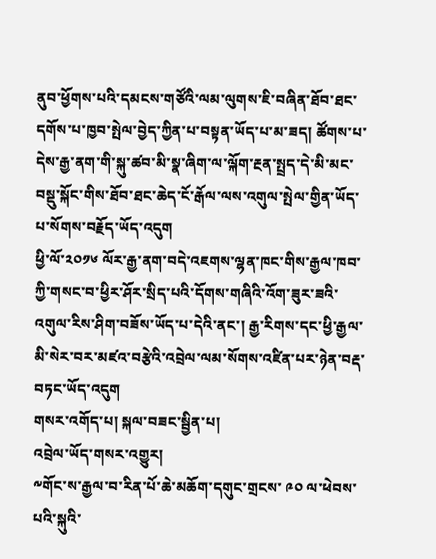ནུབ་ཕྱོགས་པའི་དམངས་གཙོའི་ལམ་ལུགས་ཇི་བཞིན་ཐོབ་ཐང་དགོས་པ་ཁྱབ་སྤེལ་བྱེད་ཀྱིན་པ་བསྟན་ཡོད་པ་མ་ཟད། ཚོགས་པ་དེས་རྒྱ་ནག་གི་སྐུ་ཚབ་མི་སྣ་ཞིག་ལ་ལྐོག་རྔན་སྤྲད་དེ་མི་མང་བསྡུ་སྐོང་གིས་ཐོབ་ཐང་ཆེད་ངོ་རྒོལ་ལས་འགུལ་སྤེལ་གྱིན་ཡོད་པ་སོགས་བརྗོད་ཡོད་འདུག
ཕྱི་ལོ་༢༠༡༦ ལོར་རྒྱ་ནག་བདེ་འཇགས་ལྷན་ཁང་གིས་རྒྱལ་ཁབ་ཀྱི་གསང་བ་ཕྱིར་ཤོར་སྲིད་པའི་དོགས་གཞིའི་འོག་ཟུར་ཟའི་འགུལ་རིས་ཤིག་བཟོས་ཡོད་པ་དེའི་ནང་། རྒྱ་རིགས་དང་ཕྱི་རྒྱལ་མི་སེར་བར་མཛའ་བརྩེའི་འབྲེལ་ལམ་སོགས་འཛིན་པར་ཉེན་བརྡ་བཏང་ཡོད་འདུག
གསར་འགོད་པ། སྐལ་བཟང་སྦྱིན་པ།
འབྲེལ་ཡོད་གསར་འགྱུར།
༸གོང་ས་རྒྱལ་བ་རིན་པོ་ཆེ་མཆོག་དགུང་གྲངས་ ༩༠ ལ་ཕེབས་པའི་སྐུའི་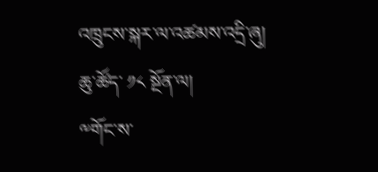འཁྲུངས་སྐར་ལ་འཚམས་འདྲི་ཞུ།
ཆུ་ཚོད་ ༡༨ སྔོན་ལ།
༸གོང་ས་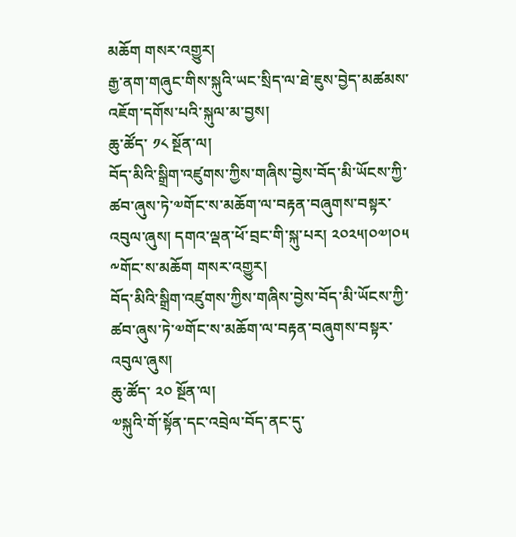མཆོག གསར་འགྱུར།
རྒྱ་ནག་གཞུང་གིས་སྐུའི་ཡང་སྲིད་ལ་ཐེ་ཇུས་བྱེད་མཚམས་འཇོག་དགོས་པའི་སྐུལ་མ་བྱས།
ཆུ་ཚོད་ ༡༨ སྔོན་ལ།
བོད་མིའི་སྒྲིག་འཛུགས་ཀྱིས་གཞིས་བྱེས་བོད་མི་ཡོངས་ཀྱི་ཚབ་ཞུས་ཏེ་༧གོང་ས་མཆོག་ལ་བརྟན་བཞུགས་བསྟར་འབུལ་ཞུས། དགའ་ལྡན་ཕོ་བྲང་གི་སྐུ་པར། ༢༠༢༥།༠༧།༠༥
༸གོང་ས་མཆོག གསར་འགྱུར།
བོད་མིའི་སྒྲིག་འཛུགས་ཀྱིས་གཞིས་བྱེས་བོད་མི་ཡོངས་ཀྱི་ཚབ་ཞུས་ཏེ་༧གོང་ས་མཆོག་ལ་བརྟན་བཞུགས་བསྟར་འབུལ་ཞུས།
ཆུ་ཚོད་ ༢༠ སྔོན་ལ།
༧སྐུའི་གོ་སྟོན་དང་འབྲེལ་བོད་ནང་དུ་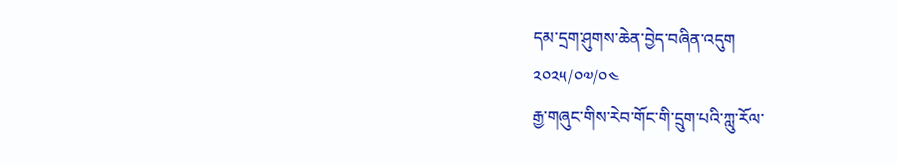དམ་དྲག་ཤུགས་ཆེན་བྱེད་བཞིན་འདུག
༢༠༢༥/༠༧/༠༤
རྒྱ་གཞུང་གིས་རེབ་གོང་གི་དྲུག་པའི་ཀླུ་རོལ་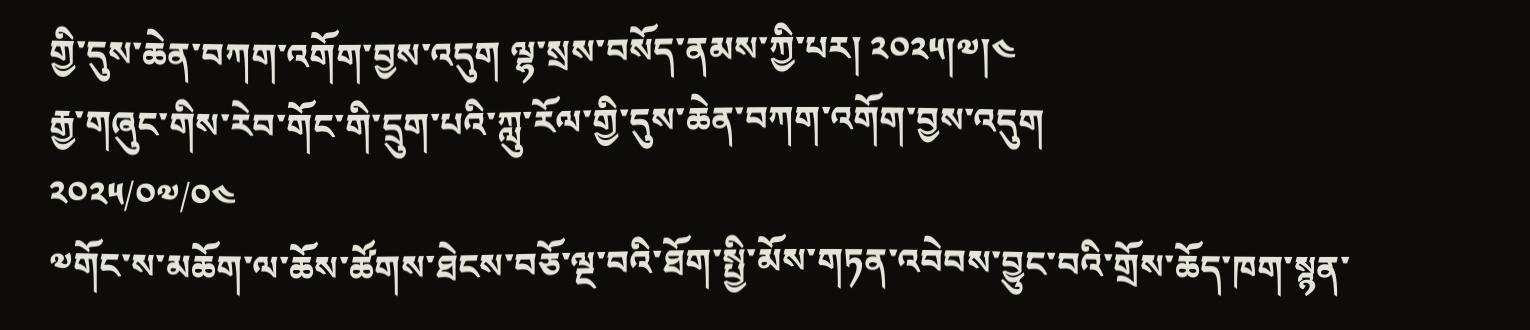གྱི་དུས་ཆེན་བཀག་འགོག་བྱས་འདུག ལྷ་སྲས་བསོད་ནམས་ཀྱི་པར། ༢༠༢༥།༧།༤
རྒྱ་གཞུང་གིས་རེབ་གོང་གི་དྲུག་པའི་ཀླུ་རོལ་གྱི་དུས་ཆེན་བཀག་འགོག་བྱས་འདུག
༢༠༢༥/༠༧/༠༤
༧གོང་ས་མཆོག་ལ་ཆོས་ཚོགས་ཐེངས་བཅོ་ལྔ་བའི་ཐོག་སྤྱི་མོས་གཏན་འབེབས་བྱུང་བའི་གྲོས་ཆོད་ཁག་སྙན་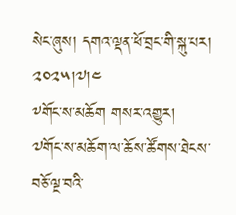སེང་ཞུས། དགའ་ལྡན་ཕོ་བྲང་གི་སྐུ་པར། ༢༠༢༥།༧།༤
༸གོང་ས་མཆོག གསར་འགྱུར།
༧གོང་ས་མཆོག་ལ་ཆོས་ཚོགས་ཐེངས་བཅོ་ལྔ་བའི་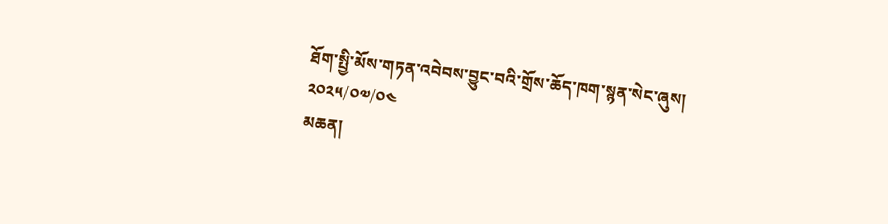ཐོག་སྤྱི་མོས་གཏན་འབེབས་བྱུང་བའི་གྲོས་ཆོད་ཁག་སྙན་སེང་ཞུས།
༢༠༢༥/༠༧/༠༤
མཆན།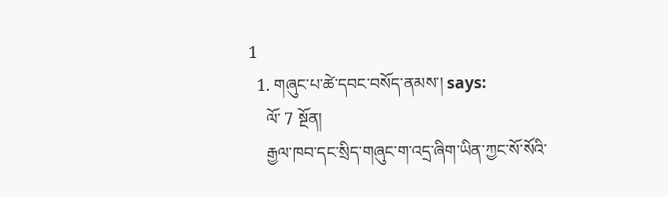1
  1. གཞུང་པ་ཚེ་དབང་བསོད་ནམས་། says:
    ལོ་ 7 སྔོན།
    རྒྱལ་ཁབ་དང་སྲིད་གཞུང་ག་འདྲ་ཞིག་ཡིན་ཀྱང་སོ་སོའི་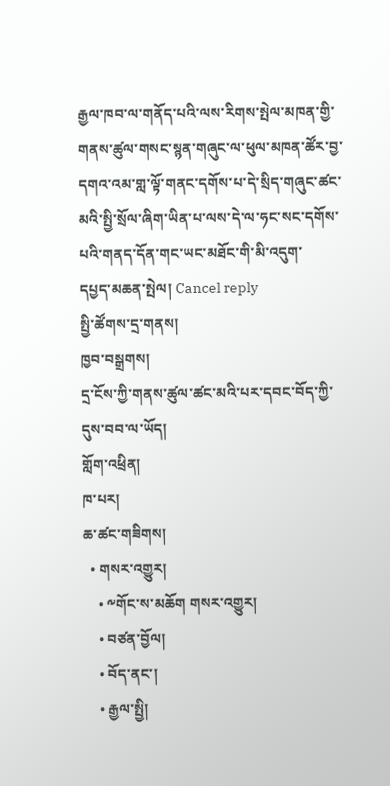རྒྱལ་ཁབ་ལ་གནོད་པའི་ལས་རིགས་སྤེལ་མཁན་གྱི་གནས་ཚུལ་གསང་སྙན་གཞུང་ལ་ཕུལ་མཁན་ཚོར་བྱ་དགའ་འམ་གླ་ལྟོ་གནང་དགོས་པ་དེ་སྲིད་གཞུང་ཚང་མའི་སྤྱི་སྲོལ་ཞིག་ཡིན་པ་ལས་དེ་ལ་ཧང་སང་དགོས་པའི་གནད་དོན་གང་ཡང་མཐོང་གི་མི་འདུག་
དཔྱད་མཆན་སྤེལ། Cancel reply
སྤྱི་ཚོགས་དྲ་གནས།
ཁྱབ་བསྒྲགས།
དྲ་ངོས་ཀྱི་གནས་ཚུལ་ཚང་མའི་པར་དབང་བོད་ཀྱི་དུས་བབ་ལ་ཡོད།
གློག་འཕྲིན།
ཁ་པར།
ཆ་ཚང་གཟིགས།
  • གསར་འགྱུར།
    • ༸གོང་ས་མཆོག གསར་འགྱུར།
    • བཙན་བྱོལ།
    • བོད་ནང་།
    • རྒྱལ་སྤྱི།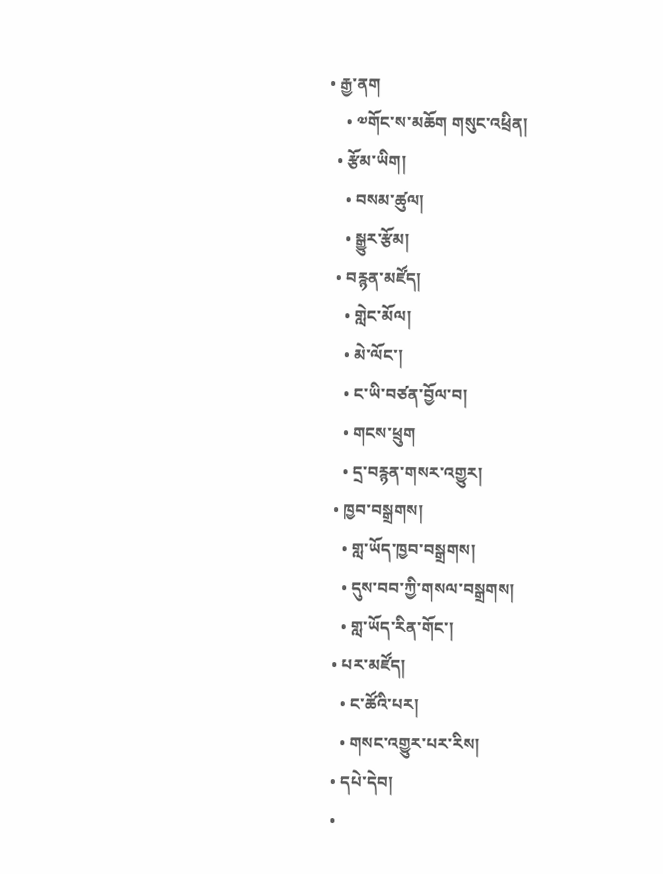• རྒྱ་ནག
    • ༧གོང་ས་མཆོག གསུང་འཕྲིན།
  • རྩོམ་ཡིག།
    • བསམ་ཚུལ།
    • སྒྱུར་རྩོམ།
  • བརྙན་མཛོད།
    • གླེང་མོལ།
    • མེ་ལོང་།
    • ང་ཡི་བཙན་བྱོལ་བ།
    • གངས་ཕྲུག
    • དྲ་བརྙན་གསར་འགྱུར།
  • ཁྱབ་བསྒྲགས།
    • གླ་ཡོད་ཁྱབ་བསྒྲགས།
    • དུས་བབ་ཀྱི་གསལ་བསྒྲགས།
    • གླ་ཡོད་རིན་གོང་།
  • པར་མཛོད།
    • ང་ཚོའི་པར།
    • གསང་འགྱུར་པར་རིས།
  • དཔེ་དེབ།
  •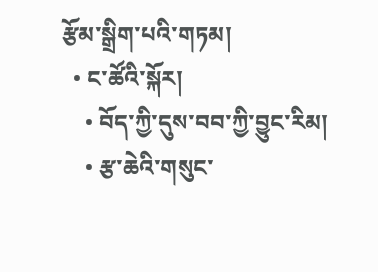རྩོམ་སྒྲིག་པའི་གཏམ།
  • ང་ཚོའི་སྐོར།
    • བོད་ཀྱི་དུས་བབ་ཀྱི་བྱུང་རིམ།
    • རྩ་ཆེའི་གསུང་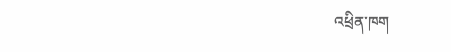འཕྲིན་ཁག